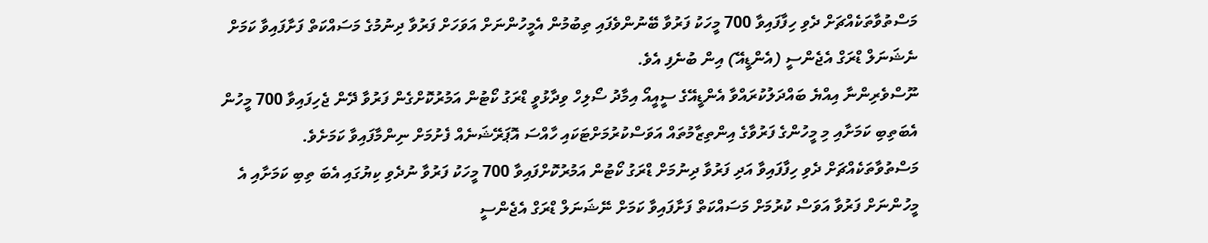މަސްތުވާތަކެއްޗަށް ދެވި ހިފާފައިވާ 700 މީހަކު ފަރުވާ ބޭނުންވެފައި ތިބުމުން އެމީހުންނަށް އަވަހަށް ފަރުވާ ދިނުމުގެ މަސައްކަތް ފަށާފައިވާ ކަމަށް ނެޝަނަލް ޑްރަގް އެޖެންސީ (އެންޑީއޭ) އިން ބުނެފި އެވެ.
ނޫސްވެރިންނާ އިއްޔެ ބައްދަލުކުރައްވާ އެންޑީއޭގެ ސީއީއޯ އިމާދު ސޯލިހް ވިދާޅުވީ ޑްރަގު ކޯޓުން އަމުރުކޮށްގެން ފަރުވާ ދޭން ޖެހިފައިވާ 700 މީހުން އެބަތިބި ކަމަށާއި މި މީހުންގެ ފަރުވާގެ އިންތިޒާމުތައް އަވަސްކުރުމަށްޓަކައި ހާއްސަ އޮޕަރޭޝަނެއް ފެށުމަށް ނިންމާފައިވާ ކަމަށެވެ.
މަސްތުވާތަކެއްޗަށް ދެވި ހިފާފައިވާ އަދި ފަރުވާ ދިނުމަށް ޑްރަގު ކޯޓުން އަމުރުކޮށްފައިވާ 700 މީހަކު ފަރުވާ ނުދެވި ކިޔުގައި އެބަ ތިބި ކަމަށާއި އެ މީހުންނަށް ފަރުވާ އަވަސް ކުރުމަށް މަސައްކަތް ފަށާފައިވާ ކަމަށް ނޭޝަނަލް ޑްރަގް އެޖެންސީ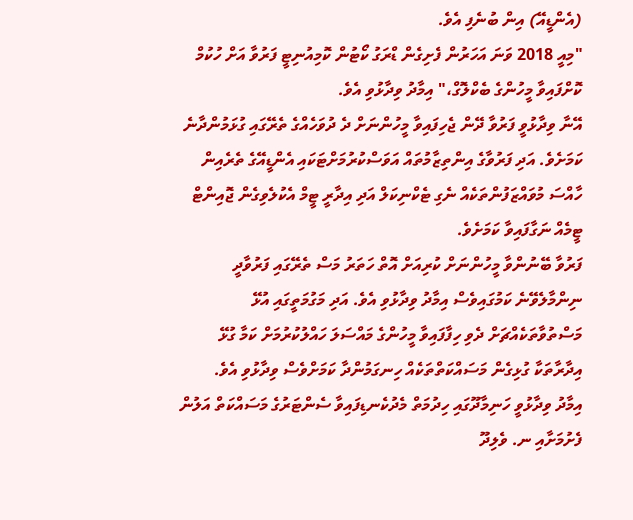(އެންޑީއޭ) އިން ބުނެފި އެވެ.
"މިއީ 2018 ވަނަ އަހަރުން ފެށިގެން ޑްރަގު ކޯޓުން ކޮމިއުނިޓީ ފަރުވާ އަށް ހުކުމް ކޮށްފައިވާ މީހުންގެ ބެކްލޮގް،" އިމާދު ވިދާޅުވި އެވެ.
އޭނާ ވިދާޅުވީ ފަރުވާ ދޭން ޖެހިފައިވާ މީހުންނަށް ދެ ދުވަހެއްގެ ތެރޭގައި ގުޅަމުންދާނެ ކަމަށެވެ. އަދި ފަރުވާގެ އިންތިޒާމުތައް އަވަސްކުރުމަށްޓަކައި އެންޑީއޭގެ ތެރެއިން ހާއްސަ މުވައްޒަފުންތަކެއް ނެގި ޓެކްނިކަލް އަދި އިދާރީ ޓީމް އެކުލެވިގެން ޖޮއިންޓް ޓީމެއް ނަގާފައިވާ ކަމަށެވެ.
ފަރުވާ ބޭނުންވާ މީހުންނަށް ކުރިއަށް އޮތް ހަތަރު މަސް ތެރޭގައި ފަރުވާދީ ނިންމާލެވޭނެ ކަމުގައިވެސް އިމާދު ވިދާޅުވި އެވެ. އަދި މަގުމަތީގައި އުޅޭ މަސްތުވާތަކެއްޗަށް ދެވި ހިފާފައިވާ މީހުންގެ މައްސަލަ ހައްލުކުރުމަށް ކަމާ ގުޅޭ އިދާރާތަކާ ގުޅިގެން މަސައްކަތްތަކެއް ހިނގަމުންދާ ކަމަށްވެސް ވިދާޅުވި އެވެ.
އިމާދު ވިދާޅުވީ ހަނިމާދޫގައި ހިދުމަތް މެދުކެނޑިފައިވާ ސެންޓަރުގެ މަސައްކަތް އަލުން ފެށުމަށާއި ނ. ވެލިދޫ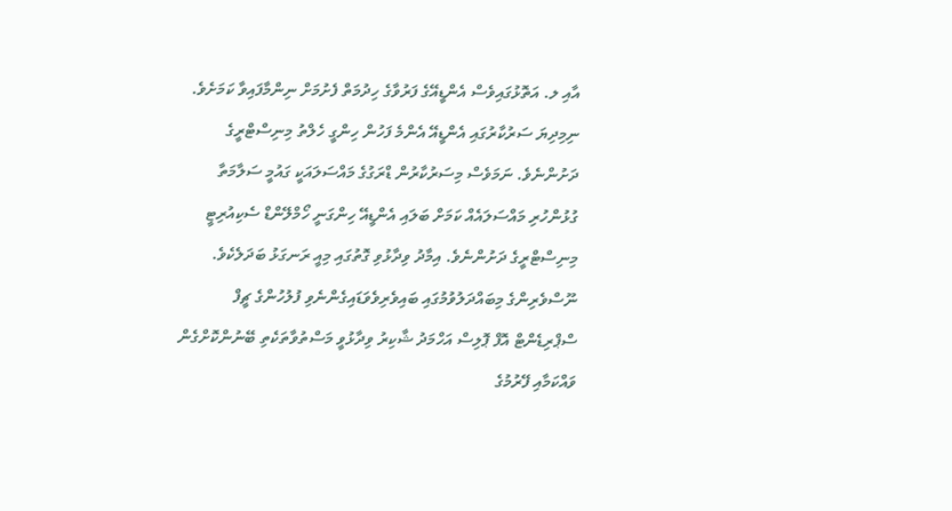އާއި ލ. އަތޮޅުގައިވެސް އެންޑީއޭގެ ފަރުވާގެ ހިދުމަތް ފެށުމަށް ނިންމާފައިވާ ކަމަށެވެ.
ނިމިދިޔަ ސަރުކާރުގައި އެންޑީއޭ އެންމެ ފަހުން ހިންގީ ހެލްތު މިނިސްޓްރީގެ ދަށުންނެވެ. ނަމަވެސް މިސަރުކާރުން ޑްރަގުގެ މައްސަލައަކީ ގައުމީ ސަލާމަތާ ގުޅުންހުރި މައްސަލައެއް ކަމަށް ބަލައި އެންޑީއޭ ހިންގަނީ ހޯމްލޭންޑް ސެކިއުރިޓީ މިނިސްޓްރީގެ ދަށުންނެވެ. އިމާދު ވިދާޅުވި ގޮތުގައި މިއީ ރަނގަޅު ބަދަލެކެވެ.
ނޫސްވެރިންގެ މިބައްދަލުވުމުގައި ބައިވެރިވެވަޑައިގެންނެވި ފުލުހުންގެ ޗީފް ސްޕްރިޑެންޓް އޮފް ޕޮލިސް އަހްމަދު ޝާކިރު ވިދާޅުވީ މަސްތުވާތަކެތި ބޭނުންކޮށްގެން ވައްކަމާއި ފޭރުމުގެ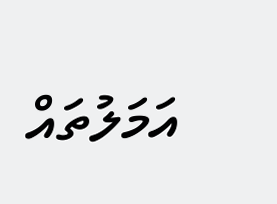އަމަލުތައް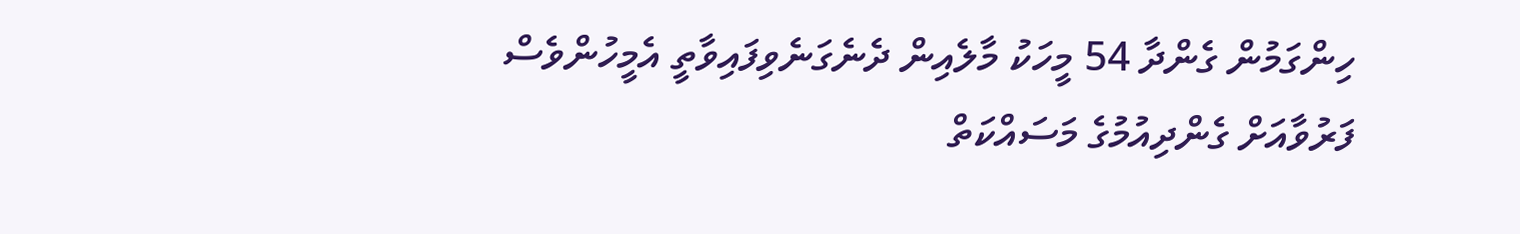ހިންގަމުން ގެންދާ 54 މީހަކު މާލެއިން ދެނެގަނެވިފައިވާތީ އެމީހުންވެސް ފަރުވާއަށް ގެންދިއުމުގެ މަސައްކަތް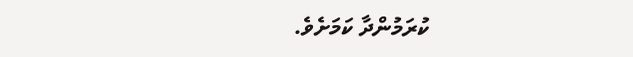ކުރަމުންދާ ކަމަށެވެ.